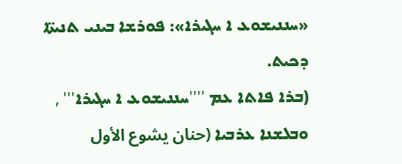«ܚܢܢܝܫܘܥ ܐ ܚܓܝܪܐ»: ܦܘܪܫܐ ܒܝܢܝ ܬܢܝܬ̈ܐ
ܕܟܝܬ.
(ܒܪܐ ܦܐܬܐ ܥܡ ''''ܚܢܢܝܫܘܥ ܐ ܚܓܝܪܐ''' , ܘܒܠܫܢܐ ܥܪܒܝܐ (حنان يشوع الأول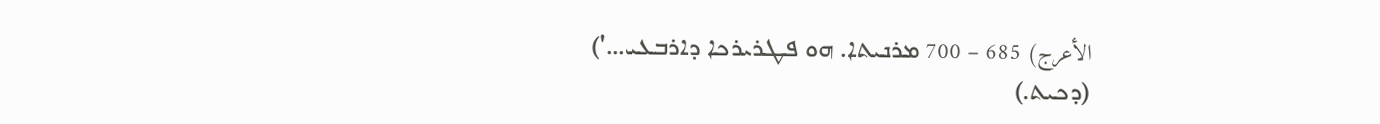الأعرج) 685 – 700 ܡܪܢܝܬܐ. ܗܘ ܦܛܪܝܪܟܐ ܕܐܪܒܥܝ...')
(ܕܟܝܬ.)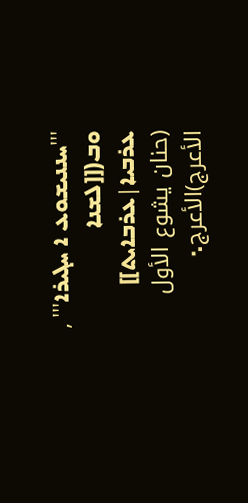'''ܚܢܢܝܫܘܥ ܐ ܚܓܝܪܐ''' , ܘܒ([[ܠܫܢܐ ܥܪܒܝܐ|ܥܪܒܐܝܬ]] (حنان يشوع الأول الأعرج)الأعرج܆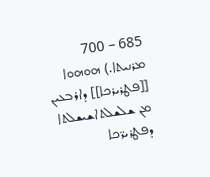685 – 700 ܡܪܢܝܬܐ.) ܗܘܗܘܐ [[ܦܛܪܝܪܟܐ]] ܕܐܪܒܥܝܢ ܡܢ ܫܠܫܠܬܐܫܝܫܠܬܐ ܕܦܛܪܝܪ̈ܟܐ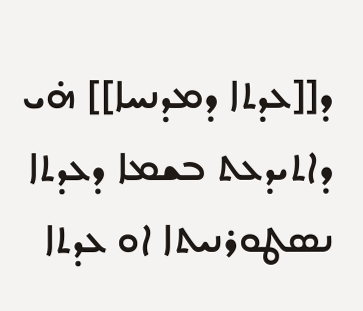ܕ[[ܥܕܬܐ ܕܡܕܢܚܐ]] ܗ̇ܝ ܕܐܬܝܕܥܬ ܒܫܡܐ ܕܥܕܬܐ ܢܣܛܘܪܢܝܬܐ ܐܘ ܥܕܬܐ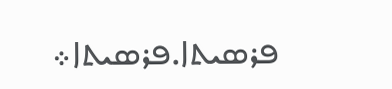ܦܪܣܝܬܐ.ܦܪܣܝܬܐ܀